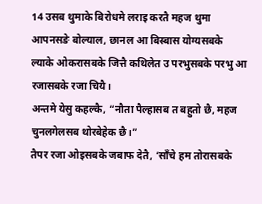14 उसब थुमाके बिरोधमे लराइ करतै महज थुमा आपनसङे बोल्याल, छानल आ बिस्बास योग्यसबके ल्याके ओकरासबके जित्तै कथिलेत उ परभुसबके परभु आ रजासबके रजा चियै।
अन्तमे येसु कहल्कै, “नौता पैल्हासब त बहुतो छै, महज चुनलगेलसब थोरबेहेक छै।”
तैपर रजा ओइसबके जबाफ देतै, ‘साँचे हम तोरासबके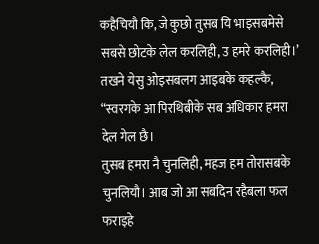कहैचियौ कि, जे कुछो तुसब यि भाइसबमेसे सबसे छोटके लेल करलिही, उ हमरे करलिही।’
तखने येसु ओइसबलग आइबके कहल्कै, “स्वरगके आ पिरथिबीके सब अधिकार हमरा देल गेल छै।
तुसब हमरा नै चुनलिही, महज हम तोरासबके चुनलियौ। आब जो आ सबदिन रहैबला फल फराइहे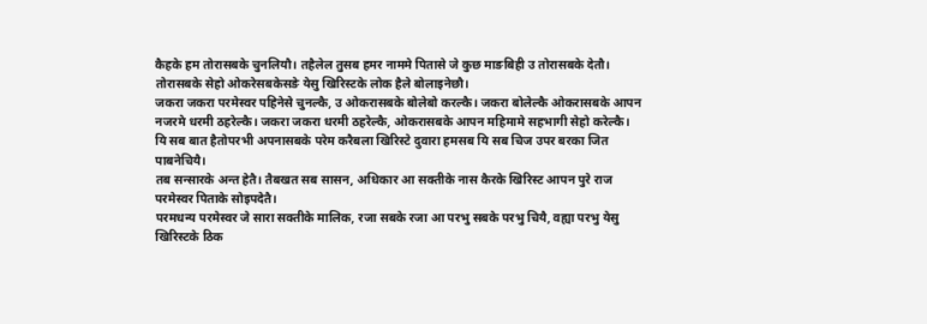कैहके हम तोरासबके चुनलियौ। तहैलेल तुसब हमर नाममे पितासे जे कुछ माङबिही उ तोरासबके देतौ।
तोरासबके सेहो ओकरेसबकेसङे येसु खिरिस्टके लोक हैले बोलाइनेछौ।
जकरा जकरा परमेस्वर पहिनेसे चुनल्कै, उ ओकरासबके बोलेबो करल्कै। जकरा बोलेल्कै ओकरासबके आपन नजरमे धरमी ठहरेल्कै। जकरा जकरा धरमी ठहरेल्कै, ओकरासबके आपन महिमामे सहभागी सेहो करेल्कै।
यि सब बात हैतोपरभी अपनासबके परेम करैबला खिरिस्टे दुवारा हमसब यि सब चिज उपर बरका जित पाबनेचियै।
तब सन्सारके अन्त हेतै। तैबखत सब सासन, अधिकार आ सक्तीके नास कैरके खिरिस्ट आपन पुरे राज परमेस्वर पिताके सोइपदेतै।
परमधन्य परमेस्वर जे सारा सक्तीके मालिक, रजा सबके रजा आ परभु सबके परभु चियै, वह्या परभु येसु खिरिस्टके ठिक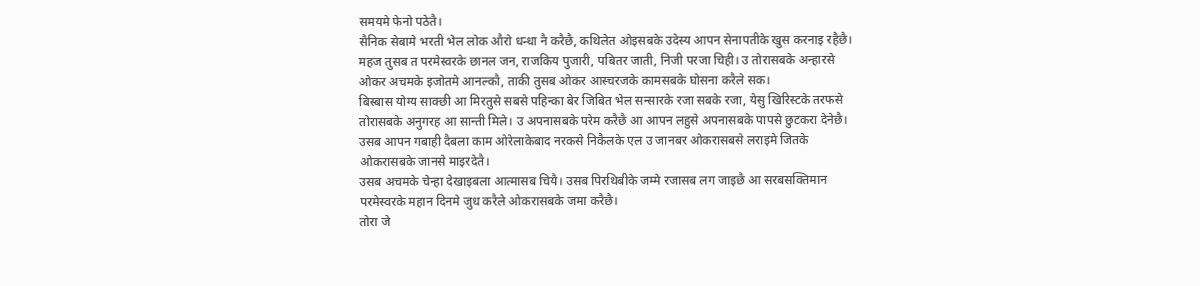समयमे फेनो पठेतै।
सैनिक सेबामे भरती भेल लोक औरो धन्धा नै करैछै, कथिलेत ओइसबके उदेस्य आपन सेनापतीके खुस करनाइ रहैछै।
महज तुसब त परमेस्वरके छानल जन, राजकिय पुजारी, पबितर जाती, निजी परजा चिही। उ तोरासबके अन्हारसे ओकर अचमके इजोतमे आनल्कौ, ताकी तुसब ओकर आस्चरजके कामसबके घोसना करैले सक।
बिस्बास योग्य साक्छी आ मिरतुसे सबसे पहिन्का बेर जिबित भेल सन्सारके रजा सबके रजा, येसु खिरिस्टके तरफसे तोरासबके अनुगरह आ सान्ती मिले। उ अपनासबके परेम करैछै आ आपन लहुसे अपनासबके पापसे छुटकरा देनेछै।
उसब आपन गबाही दैबला काम ओरेलाकेबाद नरकसे निकैलके एल उ जानबर ओकरासबसे लराइमे जितके ओकरासबके जानसे माइरदेतै।
उसब अचमके चेन्हा देखाइबला आत्मासब चियै। उसब पिरथिबीके जम्मे रजासब लग जाइछै आ सरबसक्तिमान परमेस्वरके महान दिनमे जुध करैले ओकरासबके जमा करैछै।
तोरा जे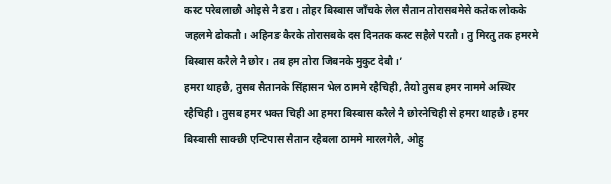कस्ट परेबलाछौ ओइसे नै डरा। तोहर बिस्बास जाँचके लेल सैतान तोरासबमेसे कतेक लोकके जहलमे ढोकतौ। अहिनङ कैरके तोरासबके दस दिनतक कस्ट सहैले परतौ। तु मिरतु तक हमरमे बिस्बास करैले नै छोर। तब हम तोरा जिबनके मुकुट देबौ।’
हमरा थाहछै, तुसब सैतानके सिंहासन भेल ठाममे रहैचिही, तैयो तुसब हमर नाममे अस्थिर रहैचिही। तुसब हमर भक्त चिही आ हमरा बिस्बास करैले नै छोरनेचिही से हमरा थाहछै। हमर बिस्बासी साक्छी एन्टिपास सैतान रहैबला ठाममे मारलगेलै, ओहु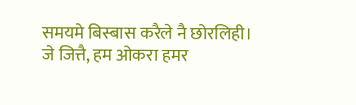समयमे बिस्बास करैले नै छोरलिही।
जे जित्तै, हम ओकरा हमर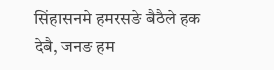सिंहासनमे हमरसङे बैठैले हक देबै, जनङ हम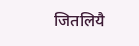जितलियै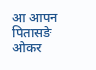आ आपन पितासङे ओकर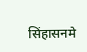सिंहासनमे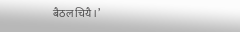बैठल चियै।’